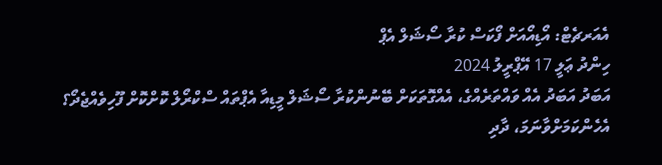އެއަރޗެޓް: އޯޑިއޯއަށް ފޯކަސް ކުރާ ސޯޝަލް އެޕް
ހިންދު ޢަލީ 17 އޭޕްރީލު 2024
އަބަދު އަބަދު އެއް ވައްތަރެއްގެ، އެއްގޮތަކަށް ބޭނުންކުރާ ސޯޝަލް މީޑިއާ އެޕްތައް ސްކްރޯލް ކޮށްކޮށް ފޫހިވެއްޖެދޯ؟ އެހެންކަމަށްވާނަމަ، ދާދި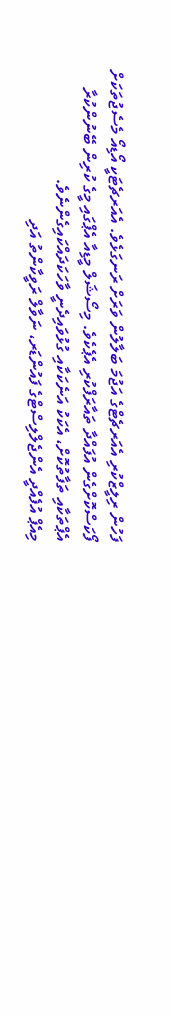ފަހުން ރިލީޒްކުރި އެއަރޗެޓްގެ އަޖުމަ ބަލާލުން ވަރަށް ރަނގަޅެވެ. އެއަރޗެޓަކީ އޯޑިއޯ މެސެޖުތަކަށް ފޯކަސްކޮށްގެން އުފައްދާ ތައާރަފްކުރި އެޕެކެވެ. މިސޯޝަލް މީޑިއާ އެޕްގައި މީގެ ކުރިން ބޭނުންކުރާ އެޕްތަކާއި ތަފާތުކޮށް، އެކަކު އަނެކަކާއި ގުޅުވައިދެނީ ވާހަކަދައްކައިގެންނެވެ.
މިއެޕް އުފެއްދީ އެންޖެލްލިސްޓްގެ ފައުންޑަރ، ނަވާލް ރަވީކާންތު އަދި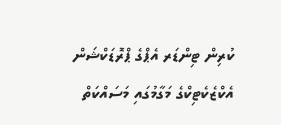ކުރިން ޓިންޑަރ އެޕްގެ ޕްރޮޑަކްޝަން އެކްޒެކެޓިކްގެ މަގާމުގައި މަސައްކަތް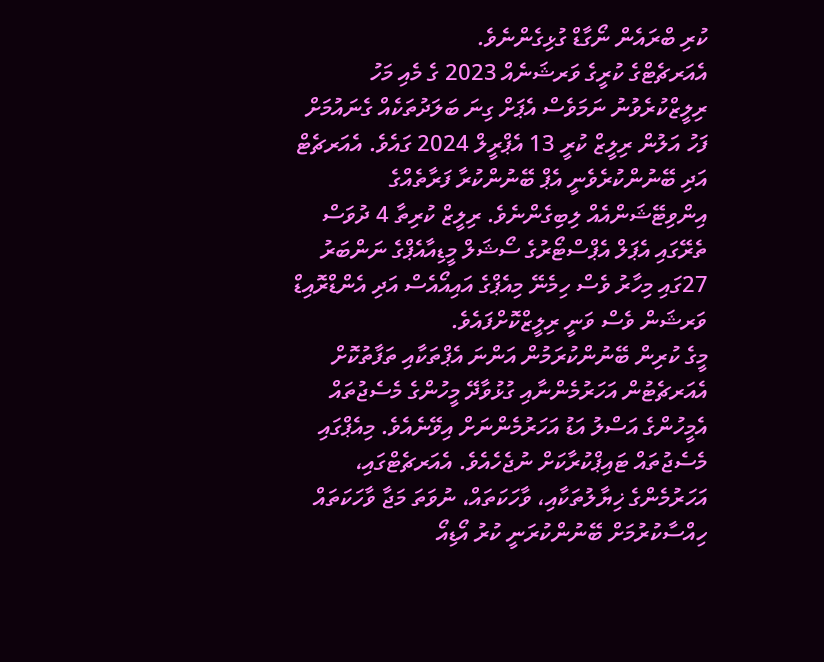ކުރި ބްރައެން ނޯގާޑް ގުޅިގެންނެވެ.
އެއަރޗެޓްގެ ކުރީގެ ވަރޝަނެއް 2023 ގެ މެއި މަހު ރިލީޒްކުރެވުނު ނަމަވެސް އެޕަށް ގިނަ ބަލަދުތަކެއް ގެނައުމަށް ފަހު އަލުން ރިލީޒް ކުރީ 13 އެޕްރީލް 2024 ގައެވެ. އެއަރޗެޓް އަދި ބޭނުންކުރެވެނީ އެޕް ބޭނުންކުރާ ފަރާތެއްގެ އިންވިޓޭޝަންއެއް ލިބިގެންނެވެ. ރިލީޒް ކުރިތާ 4 ދުވަސް ތެރޭގައި އެޕަލް އެޕްސްޓޯރުގެ ސޯޝަލް މީޑިއާއެޕްގެ ނަންބަރު 27ގައި މިހާރު ވެސް ހިމެނޭ މިއެޕްގެ އައިއޯއެސް އަދި އެންޑްރޮއިޑް ވަރޝަން ވެސް ވަނީ ރިލީޒްކޮށްފައެވެ.
މީގެ ކުރިން ބޭނުންކުރަމުން އަންނަ އެޕްތަކާއި ތަފާތުކޮށް އެއަރޗެޓުން އަހަރުމެންނާއި ގުޅުވާދޭ މީހުންގެ މެސެޖުތައް އެމީހުންގެ އަސްލު އަޑު އަހަރުމެންނަށް އިވޭނެއެވެ. މިއެޕްގައި މެސެޖުތައް ޓައިޕްކުރާކަށް ނުޖެހެއެވެ. އެއަރޗެޓްގައި، އަހަރުމެންގެ ޚިޔާލުތަކާއި، ވާހަކަތައް، ނުވަތަ މަޖާ ވާހަކަތައް ހިއްސާކުރުމަށް ބޭނުންކުރަނީ ކުރު އޯޑިއޯ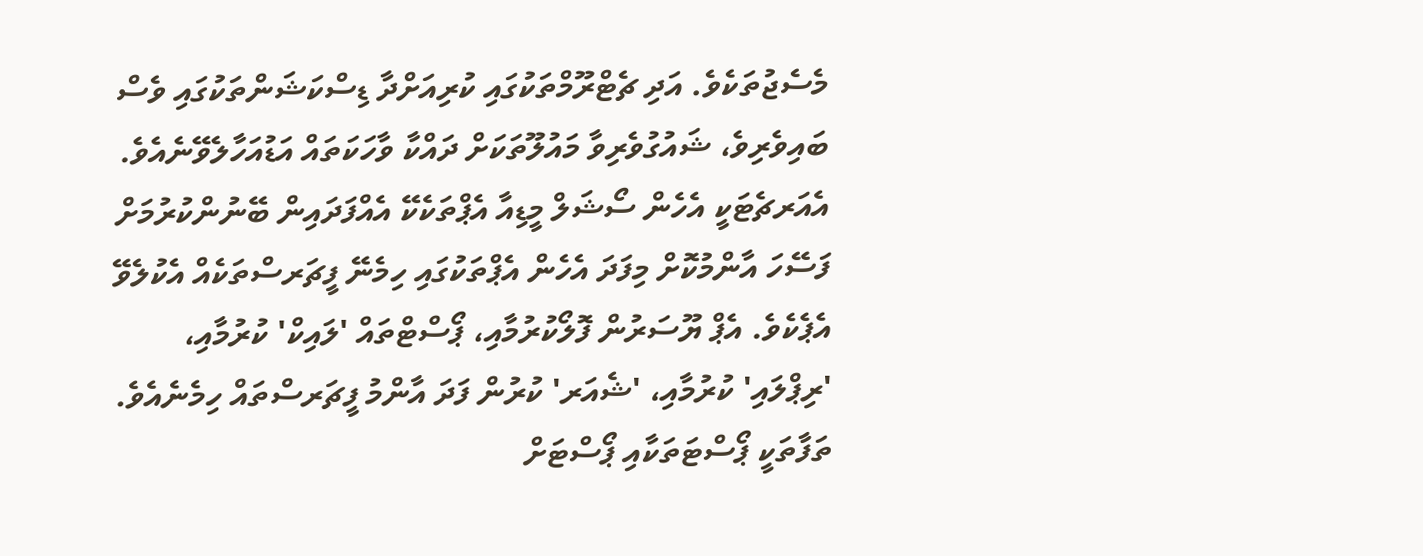މެސެޖުތަކެވެ. އަދި ޗެޓްރޫމްތަކުގައި ކުރިއަށްދާ ޑިސްކަޝަންތަކުގައި ވެސް ބައިވެރިވެ، ޝައުގުވެރިވާ މައުލޫތަކަށް ދައްކާ ވާހަކަތައް އަޑުއަހާލެވޭނެއެވެ.
އެއަރޗެޓަކީ އެހެން ސޯޝަލް މީޑިއާ އެޕްތަކެކޭ އެއްފަދައިން ބޭނުންކުރުމަށް ފަސޭހަ އާންމުކޮށް މިފަދަ އެހެން އެޕްތަކުގައި ހިމެނޭ ފީޗަރސްތަކެއް އެކުލެވޭ އެޕެކެވެ. އެޕް ޔޫސަރުން ފޮލޯކުރުމާއި، ޕޯސްޓްތައް 'ލައިކް' ކުރުމާއި، 'ރިޕްލައި' ކުރުމާއި، 'ޝެއަރ' ކުރުން ފަދަ އާންމު ފީޗަރސްތައް ހިމެނެއެވެ. ތަފާތަކީ ޕޯސްޓަތަކާއި ޕޯސްޓަށް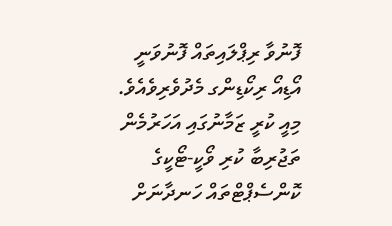ފޮނުވާ ރިޕްލައިތައް ފޮނުވަނީ އޯޑިއޯ ރިކޯޑިންގ މެދުވެރިވެއެވެ.
މިއީ ކުރީ ޒަމާނުގައި އަހަރުމެން ތަޖުރިބާ ކުރި ވޯކީ-ޓޯކީގެ ކޮންސެޕްޓްތައް ހަނދާނަށް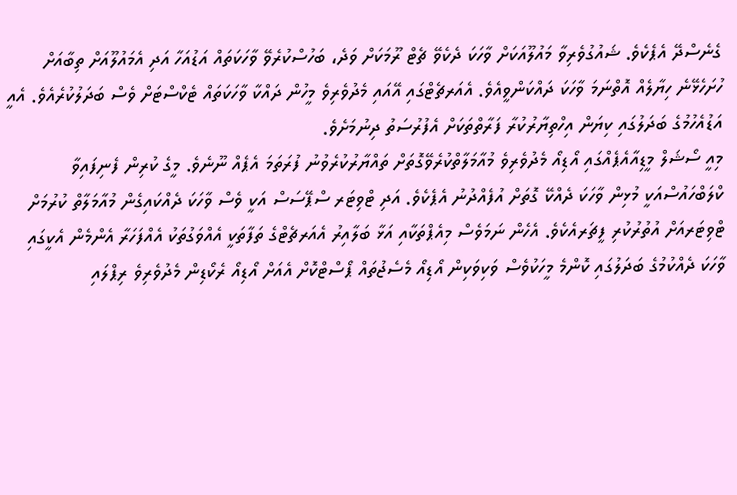ގެނެސްދޭ އެޕެކެވެ. ޝައުގުވެރިވާ މައުލޫއަކަށް ވާހަކަ ދެކެވޭ ޗެޓް ރޫމަކަށް ވަދެ، ބަހުސްކުރެވޭ ވާހަކަތައް އަޑުއަހާ އަދި އެމައުލޫއަށް ތިބާއަށް ހުށަހެޅޭނެ ހިޔާލެއް އޮތްނަމަ ވާހަކަ ދައްކަންވީއެވެ. އެއަރޗެޓްގައި އޭއައި މެދުވެރިވެ މީހުން ދައްކާ ވާހަކަތައް ޓެކްސްޓަށް ވެސް ބަދަލުކުރެއެވެ. އެއީ އަޑުއެހުމުގެ ބަދަލުގައި ކިޔަން އިހްތިޔާރުކުރާ ފަރާތްތަކަށް އެފުރުސަތު ދިނުމަށެވެ.
މިއީ ސޯޝަލް މީޑިއާއެޕެއްގައި އޯޑިއޯ މެދުވެރިވެ މުއާމަލާތްކުރެވޭގޮތަށް ތައްޔާރުކުރެވުނު ފުރަތަމަ އެޕެއް ނޫނެވެ. މީގެ ކުރިން ފެނިފައިވާ ކްލަބްހައުސްއަކީ މުޅިން ވާހަކަ ދެއްކޭ ގޮތަށް އުފެއްދުނު އެޕެކެވެ. އަދި ޓްވިޓަރ ސްޕޭސަސް އަކީ ވެސް ވާހަކަ ދެއްކައިގެން މުއާމަލާތް ކުރުމަށް ޓްވިޓަރއަށް އުތުރުކުރި ފީޗަރއެކެވެ. އެހެން ނަމަވެސް މިއެޕްތަކާއި އަޅާ ބަލާއިރު އެއަރޗެޓްގެ ތަފާތަކީ އެއްވަގުތަކު އެއްފަހަރާ އެންމެން އެކީގައި ވާހަކަ ދެއްކުމުގެ ބަދަލުގައި ކޮންމެ މީހަކުވެސް ވަކިވަކިން އޯޑިއޯ މެސެޖުތައް ޕޯސްޓްކޮށް އެއަށް އޯޑިއޯ ރެކޯޑިން މެދުވެރިވެ ރިޕްލައި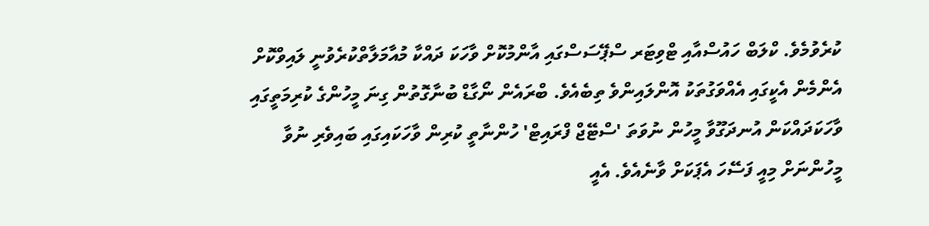ކުރެވުމެވެ. ކްލަބް ހައުސްއާއި ޓްވިޓަރ ސްޕޭސަސްގައި އާންމުކޮށް ވާހަކަ ދައްކާ މުއާމަލާތްކުރެވުނީ ލައިވްކޮށް އެންމެން އެކީގައި އެއްވަގުތަކު އޮންލައިންވެ ތިބެއެވެ. ބްރައެން ނޯގާޑް ބުނާގޮތުން ގިނަ މީހުންގެ ކުރިމަތީގައި ވާހަކަދައްކަން އުނދަގޫވާ މީހުން ނުވަތަ 'ސްޓޭޖް ފްރައިޓް' ހުންނާތީ ކުރިން ވާހަކައިގައި ބައިވެރި ނުވާ މީހުންނަށް މިއީ ފަސޭހަ އެޕަކަށް ވާނެއެވެ. އެއީ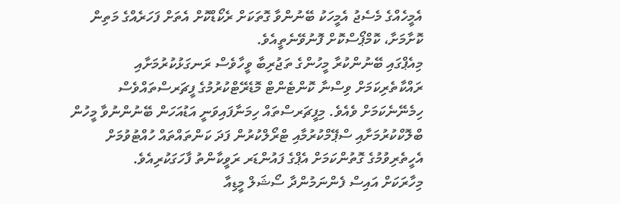އެމީހެއްގެ މެސެޖު އެމީހަކު ބޭނުންވާ ގޮތަކަށް ރެކޯޑްކޮށް އެތަށް ފަހަރެއްގެ މަތިން ކޮށާމަށާ، ކޮމްޕޯސްކޮށް ފޮނުވޭނެތީއެވެ.
މިއެޕްގައި ބޭނުންކުރާ މީހުންގެ ތަޖުރިބާ ވީހާވެސް ރަނގަޅުކުރުމަށާއި ރައްކާތެރިކަމަށް ވިސްނާ ކޮންޓެންޓް މޮޑެރޭޓްކުރުމުގެ ފީޗަރސްތައްވެސް ހިމެނޭނެކަމަށް ވެއެވެ. މިފީޗަރސްތައް ހިމަނާފައިވަނީ އަޑުއަހަން ބޭނުންނުވާ މީހުން ބްލޮކްކުރުމަށާއި ސްޕޭމްކުރުމާއި ޓްރޯލްކުރުން ފަދަ ކަންތައްތައް ހުއްޓުވުމަށް އެހީތެރިވުމުގެ ގޮތުންކަމަށް އެޕްގެ ފައުންޑަރ ރަވީކާންތު ފާހަގަކުރިއެވެ.
މިހާރަކަށް އައިސް ފެންނަމުންދާ ސޯޝަލް މީޑިއާ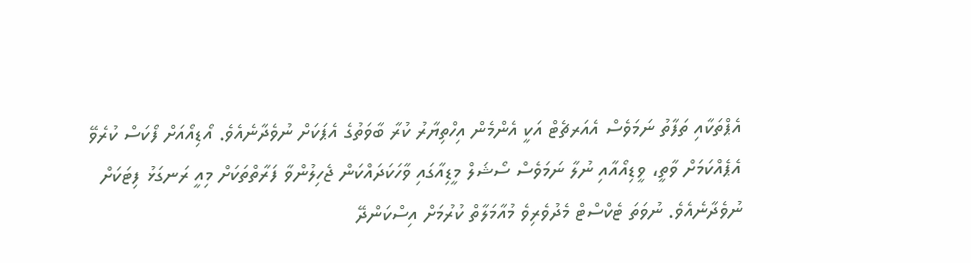އެޕްތަކާއި ތަފާތު ނަމަވެސް އެއަރޗެޓް އަކީ އެންމެން އިހްތިޔާރު ކުރާ ބާވަތުގެ އެޕަކަށް ނުވެދާނެއެވެ. އޯޑިއޯއަށް ފޯކަސް ކުރެވޭ އެޕެއްކަމަށް ވާތީ، ވީޑިއޯއާއި ނުލާ ނަމަވެސް ސޯޝަލް މީޑިއާގައި ވާހަކަދައްކަން ޖެހިލުންވާ ފަރާތްތަކަށް މިއީ ރަނގަޅު ފިޓަކަށް ނުވެދާނެއެވެ. ނުވަތަ ޓެކްސްޓް މެދުވެރިވެ މުއާމަލާތް ކުރުމަށް އިސްކަންދޭ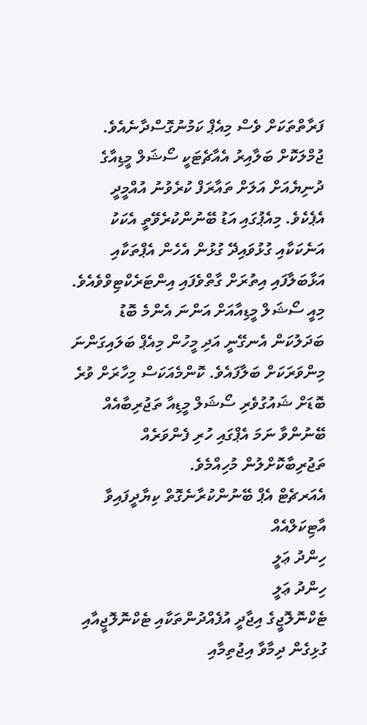ފަރާތްތަކަށް ވެސް މިއެޕް ކަމުނުގޮސްދާނެއެވެ.
ޖުމްލަކޮށް ބަލާއިރު އެއާޗެޓަކީ ސޯޝަލް މީޑިއާގެ ދުނިޔެއަށް އަލަށް ތައާރަފް ކުރެވުނު އުއްމީދީ އެޕެކެވެ. މިއެޕުގައި އަޑު ބޭނުންކުރެވޭތީ އެކަކު އަނެކަކާއި ގުޅުވައިދޭ ގުޅުން އެހެން އެޕްތަކާއި އަޅާބަލާފައި އިތުރަށް ގާތްވެފައި އިންޓަރެކްޓިވްވެއެވެ. މިއީ ސޯޝަލް މީޑިއާއަށް އަންނަ އެންމެ ބޮޑު ބަދަލުކަން އެނގޭނީ އަދި މީހުން މިއެޕް ބަލައިގަންނަ މިންވަރަކަށް ބަލާފައެވެ. ކޮންމެއަކަސް މިހާރަށް ވުރެ ބޮޑަށް ޝައުގުވެރި ސޯޝަލް މީޑިއާ ތަޖުރިބާއެއް ބޭނުންވާ ނަމަ އެޕްގައި ހުރި ފެންވަރެއް ތަޖުރިބާކޮށްލުން މުހިއްމެވެ.
އެއަރޗެޓް އެޕް ބޭނުންކުރާނެގޮތް ކިޔާދީފައިވާ އާޓިކަލްއެއް
ހިންދު ޢަލީ
ހިންދު ޢަލީ
ޓެކްނޮލޮޖީގެ އިޖާދީ އުފެއްދުންތަކާއި ޓެކްނޮލޮޖީއާއި ގުޅިގެން ދިމާވާ އިޖުތިމާއި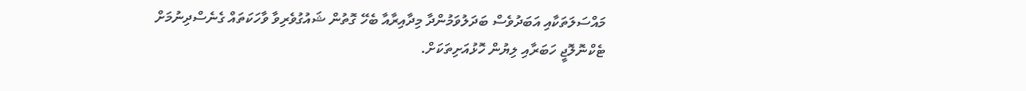މައްސަލަތަކާއި އަބަދުވެސް ބަދަލުވަމުންދާ މިދާއިރާއާ ބެހޭ ގޮތުން ޝައުގުވެރިވާ ވާހަކަތައް ގެނެސްދިނުމަށް
ޓެކްނޮލޮޖީ ހަބަރާއި ލިޔުން ހޮޅުއަށިތަކަށް.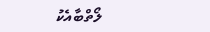ލޯތްބާއެކު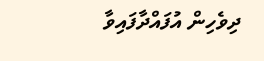ދިވެހިން އުފައްދާފައިވާ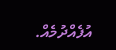އުފެއްދުމެއް.